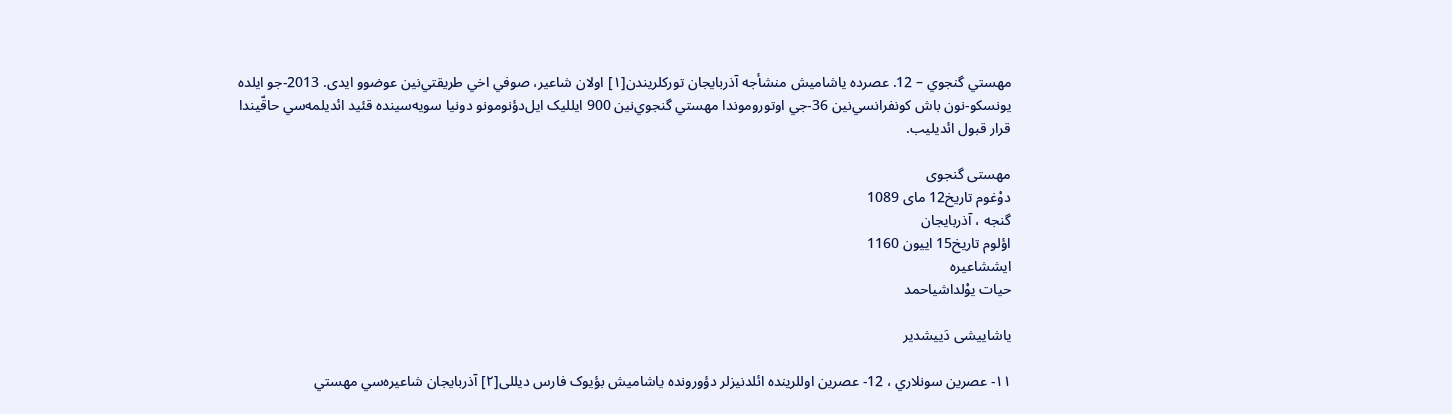مهستي گنجوي – 12. عصرده ياشاميش منشأجه آذربایجان تورکلريندن[۱] اولان شاعیر، صوفي اخي طريقتي‌نين عوضوو ایدی. 2013-جو ايلده یونسکو-نون باش کونفرانسي‌نين 36-جي اوتوروموندا مهستي گنجوي‌نين 900 ايلليک ایل‌دؤنومونو دونيا سویه‌سينده قئيد ائديلمه‌سي حاقّيندا قرار قبول ائديليب.

مهستی گنجوی
دوْغوم تاریخ12 مای 1089
گنجه ، آذربایجان
اؤلوم تاریخ15 اییون 1160
ایششاعیره
حیات یوْلداشیاحمد

یاشاییشی دَییشدیر

۱۱- عصرين سونلاري ، 12- عصرين اوللرينده ائلدنیزلر دؤورونده ياشاميش بؤيوک فارس دیللی[۲] آذربایجان شاعيره‌سي مهستي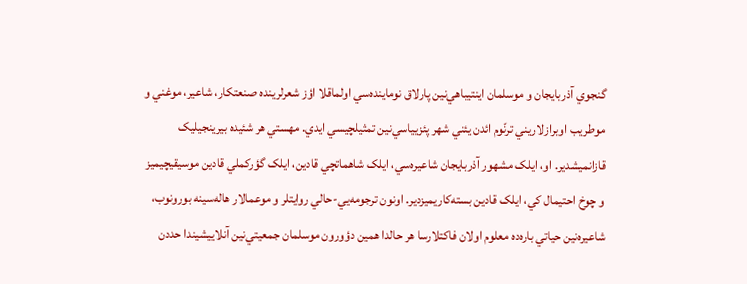گنجوي آذربايجان و موسلمان اينتيباهي‌نين پارلاق نوماينده‌سي اولماقلا اؤز شعرلرينده صنعتکار، شاعير، موغني و موطريب اوبرازلاريني ترنّوم ائدن يئني شهر پئزيياسي‌نين تمثيلچيسي ايدي. مهستي هر شئيده بيرينجيليک قازانميشدير. او، ايلک مشهور آذربايجان شاعيره‌سي، ايلک شاهماتچي قادين، ايلک گؤرکملي قادين موسيقيچيميز و چوخ احتيمال کي، ايلک قادين بسته‌کاريميزدير. اونون ترجومه‌يي-حالي روايتلر و موعمالار هاله‌سينه بورونوب، شاعيره‌نين حياتي باره‌ده معلوم اولان فاکتلارسا هر حالدا همين دؤورون موسلمان جمعيتي‌نين آنلاييشيندا حددن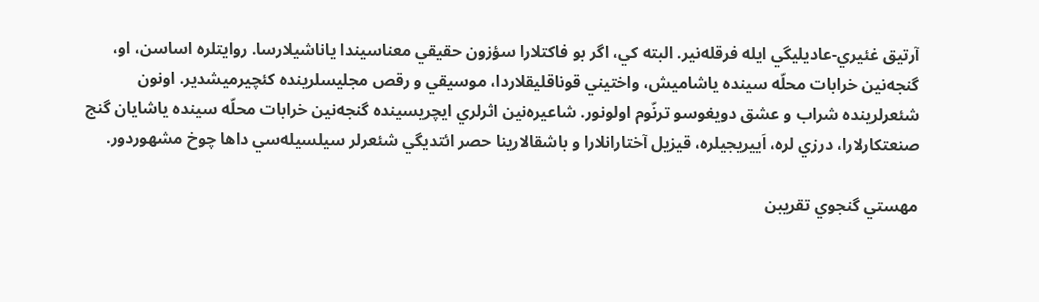آرتيق غئيري-عاديليگي ايله فرقله‌نير. البته کي، اگر بو فاکتلارا سؤزون حقيقي معناسيندا ياناشيلارسا. روايتلره اساسن، او، گنجه‌نين خرابات محلّه سينده ياشاميش، واختيني قوناقليقلاردا، موسيقي و رقص مجليسلرينده کئچيرميشدير. اونون شئعرلرينده شراب و عشق دويغوسو ترنّوم اولونور. شاعيره‌نين اثرلري ايچريسينده گنجه‌نين خرابات محلّه سينده ياشايان گنج صنعتکارلارا، درزي لره، اَييريجيلره، قيزيل آختارانلارا و باشقالارينا حصر ائتديگي شئعرلر سيلسيله‌سي داها چوخ مشهوردور.

مهستي گنجوي تقريبن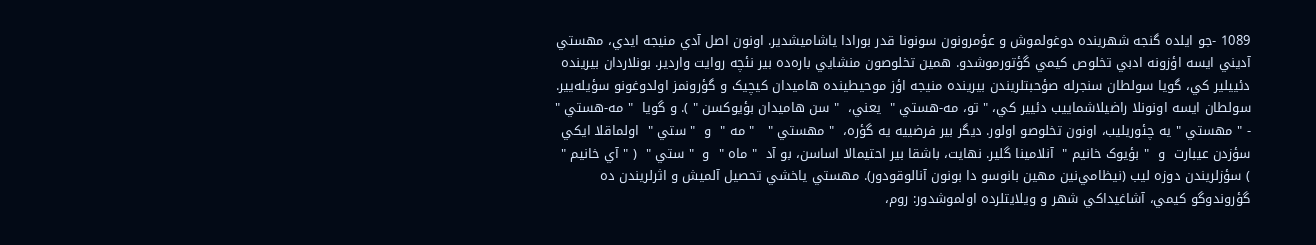1089 -جو ايلده گنجه شهرينده دوغولموش و عؤمرونون سونونا قدر بورادا ياشاميشدير. اونون اصل آدي منيجه ايدي، مهستي آديني ايسه اؤزونه ادبي تخلوص کيمي گؤتورموشدو. همين تخلوصون منشايي باره‌ده بير نئچه روايت واردير. بونلاردان بيرينده دئييلير کي، گويا سولطان سنجرله صؤحبتلريندن بيرينده منيجه اؤز موحيطينده هاميدان کيچيک و گؤرونمز اولدوغونو سؤيله‌يير. سولطان ايسه اونونلا راضيلاشماييب دئيير کي، " تو، مه-هستي "  يعني،  " سن هاميدان بؤيوکسن " ). و گويا  " مه-هستي " - " مهستي " يه چئوريليب، اونون تخلوصو اولور. ديگر بير فرضييه يه گؤره،  " مهستي "   " مه "  و  " ستي "  اولماقلا ايکي سؤزدن عيبارت  و  " بؤيوک خانيم "  آنلامينا گلير. نهايت، باشقا بير احتيمالا اساسن، بو آد  " ماه "  و  " ستي "  ( " آي خانيم " ) سؤزلريندن دوزه ليب (نيظامي‌نين مهين بانوسو دا بونون آنالوقودور). مهستي ياخشي تحصيل آلميش و اثرلريندن ده گؤروندوگو کيمي، آشاغيداکي شهر و ويلايتلرده اولموشدور: روم،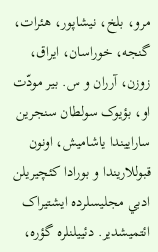مرو، بلخ، نيشاپور، هئرات، گنجه، خوراسان، ايراق، زوزن، آرران و س. بير مودّت او، بؤيوک سولطان سنجرين ساراييندا ياشاميش، اونون قبوللاريندا و بورادا کئچيريلن ادبي مجليسلرده ايشتيراک ائتميشدير. دئييلنلره گؤره،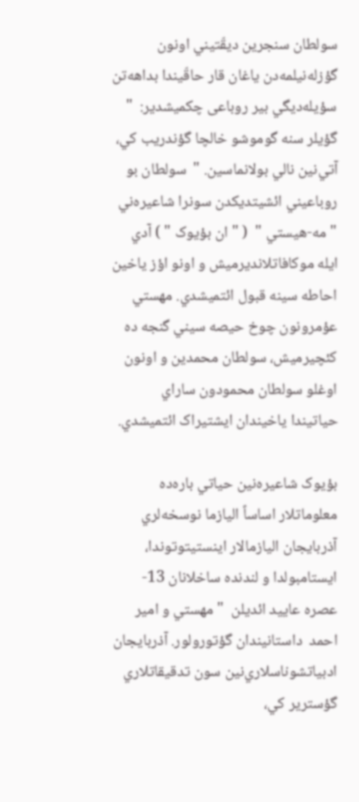سولطان سنجرين ديقّتيني اونون گؤزله‌نيلمه‌دن ياغان قار حاقّیندا بداهه‌تن سؤيله‌ديگي بير روباعی چکميشدير:  " گؤيلر سنه گوموشو خالچا گؤندريب کي، آتي‌نين نالي بولانماسين. "  سولطان بو روباعیني ائشيتديکدن سونرا شاعيره‌ني  " مه-هيستي "  ( " ان بؤيوک " ) آدي ايله موکافاتلانديرميش و اونو اؤز ياخين احاطه سينه قبول ائتميشدي. مهستي عؤمرونون چوخ حيصه سيني گنجه ده کئچيرميش، سولطان محمدين و اونون اوغلو سولطان محمودون ساراي حياتيندا ياخيندان ايشتيراک ائتميشدي.

بؤيوک شاعيره‌نين حياتي باره‌ده معلوماتلار اساساً اليازما نوسخه‌لري آذربايجان اليازمالار اينستيتوتوندا، ايستامبولدا و لندنده ساخلانان 13- عصره عاييد ائديلن  " مهستي و امير احمد  داستانيندان گؤتورولور. آذربايجان ادبياتشوناسلاري‌نين سون تدقيقاتلاري گؤسترير کي،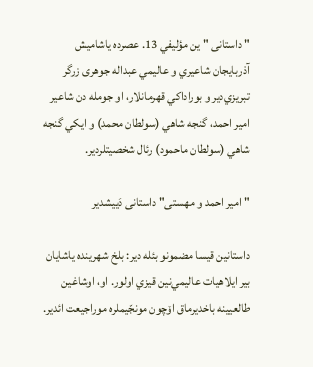" داستانی " ين مؤليفي 13. عصرده ياشاميش آذربايجان شاعيري و عاليمي عبداله جوهری زرگر تبريزي‌دير و بوراداکي قهرمانلار، او جومله دن شاعير امير احمد، گنجه شاهي (سولطان محمد) و ايکي گنجه شاهي (سولطان ماحمود) رئال شخصيتلردير.

"امیر احمد و مهستی‌" داستانی‌ دَییشدیر

داستانين قيسا مضمونو بئله دير: بلخ شهرينده ياشايان بير ايلاهيات عاليمي‌نين قيزي اولور. او، اوشاغين طالعيينه باخديرماق اۆچون مونجّيملره موراجيعت ائدير.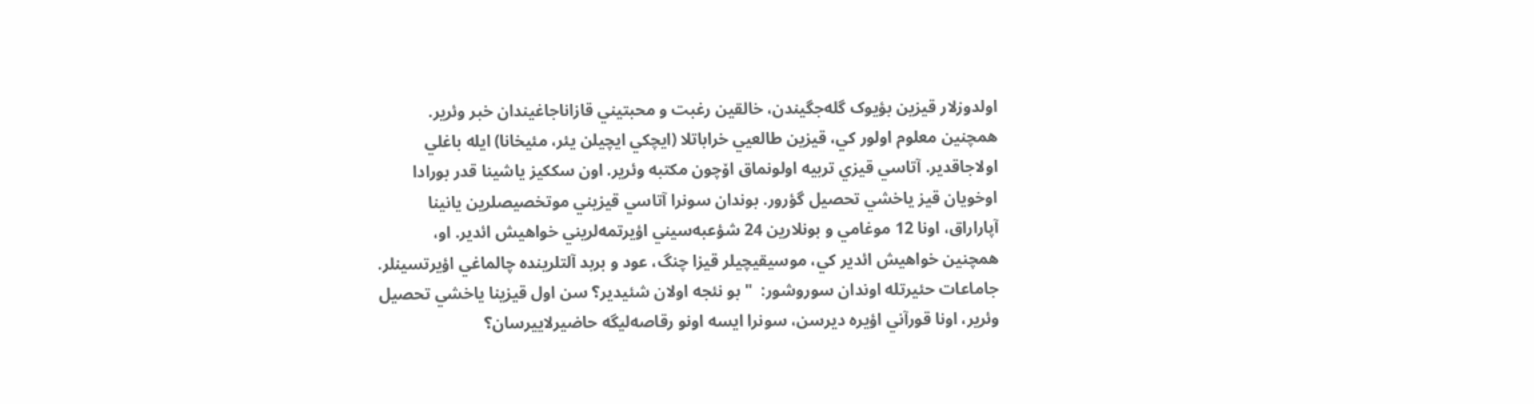اولدوزلار قيزين بؤيوک گله‌جگيندن، خالقين رغبت و محبتيني قازاناجاغيندان خبر وئرير. همچنین معلوم اولور کي، قيزين طالعيي خراباتلا (ايچکي ايچيلن يئر، مئيخانا) ايله باغلي اولاجاقدير. آتاسي قيزي تربيه اولونماق اۆچون مکتبه وئرير. اون سککيز ياشينا قدر بورادا اوخويان قيز ياخشي تحصيل گؤرور. بوندان سونرا آتاسي قيزيني موتخصيصلرين يانينا آپاراراق، اونا 12 موغامي و بونلارين 24 شؤعبه‌سيني اؤيرتمه‌لريني خواهيش ائدير. او، همچنین خواهيش ائدير کي، موسيقيچيلر قيزا چنگ، عود و بربد آلتلرينده چالماغي اؤيرتسينلر. جاماعات حئيرتله اوندان سوروشور:  " بو نئجه اولان شئيدير؟ سن اول قيزينا ياخشي تحصيل وئرير، اونا قورآني اؤيره ديرسن، سونرا ايسه اونو رقاصه‌ليگه حاضيرلاييرسان؟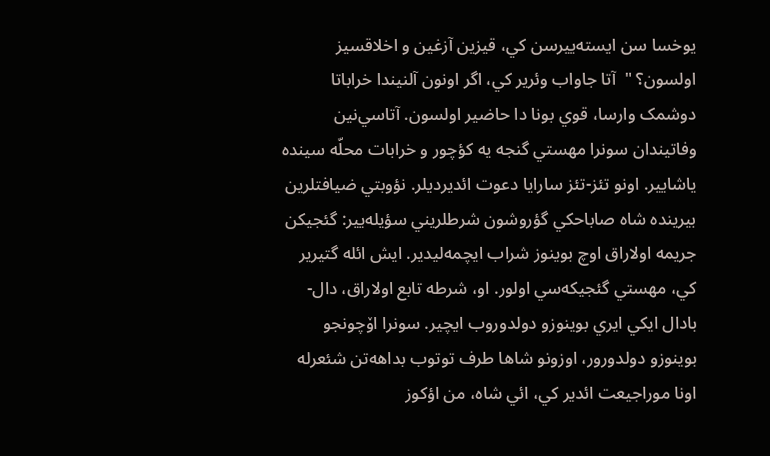يوخسا سن ايسته‌ييرسن کي، قيزين آزغين و اخلاقسيز اولسون؟ "  آتا جاواب وئرير کي، اگر اونون آلنيندا خراباتا دوشمک وارسا، قوي بونا دا حاضير اولسون. آتاسي‌نين وفاتيندان سونرا مهستي گنجه يه کؤچور و خرابات محلّه سينده ياشايير. اونو تئز-تئز سارايا دعوت ائديرديلر. نؤوبتي ضيافتلرين بيرينده شاه صاباحکي گؤروشون شرطلريني سؤيله‌يير: گئجيکن جريمه اولاراق اوچ بوينوز شراب ايچمه‌ليدير. ايش ائله گتيرير کي، مهستي گئجيکه‌سي اولور. او، شرطه تابع اولاراق، دال-بادال ايکي ايري بوينوزو دولدوروب ايچير. سونرا اۆچونجو بوينوزو دولدورور، اوزونو شاها طرف توتوب بداهه‌تن شئعرله اونا موراجيعت ائدير کي، ائي شاه، من اؤکوز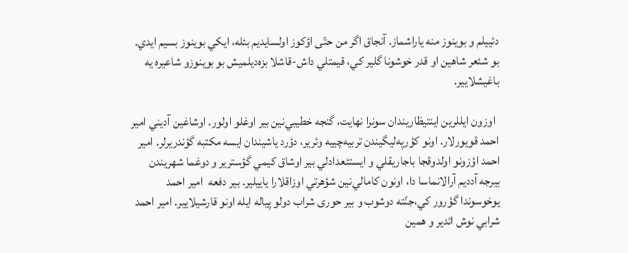دئييلم و بوينوز منه ياراشماز. آنجاق اگر من حتّی اؤکوز اولسايديم بئله، ايکي بوينوز بسيم ايدي. بو شئعر شاهين او قدر خوشونا گلير کي، قيمتلي داش-قاشلا بزه‌ديلميش بو بوينوزو شاعيره يه باغيشلايير.

  اوزون ايللرين اينتيظاريندان سونرا نهايت، گنجه خطيبي‌نين بير اوغلو اولور. اوشاغين آديني امير احمد قويورلار. اونو کؤرپه‌ليگيندن تربيه‌چييه وئرير، دؤرد ياشيندان ايسه مکتبه گؤندريرلر. امير احمد اؤزونو اولدوقجا باجاريقلي و ايستئعدادلي بير اوشاق کيمي گؤسترير و دوغما شهريندن بيرجه آدديم آرالانماسا دا، اونون کامالي‌نين شؤهرتي اوزاقلارا ياييلير. بير دفعه  امير احمد يوخوسوندا گؤرور کي،جنّته دوشوب و بير حوری شراب دولو پياله ايله اونو قارشيلايير. امير احمد شرابي نوش ائدير و همين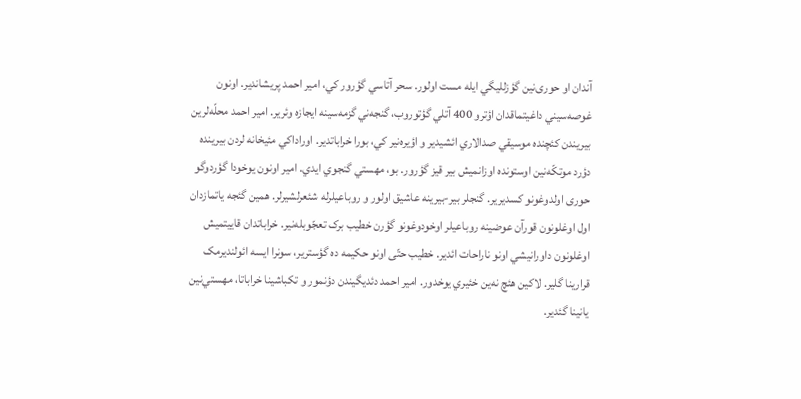آندان او حوری‌نين گؤزلليگي ايله مست اولور. سحر آتاسي گؤرور کي، امير احمد پريشاندير. اونون غوصه‌سيني داغيتماقدان اؤترو 400 آتلي گؤتوروب، گنجه‌ني گزمه‌سينه ايجازه وئرير. امير احمد محلّه‌لرين بيريندن کئچنده موسيقي صدالاري ائشيدير و اؤيره‌نير کي، بورا خراباتدير. اوراداکي مئيخانه لردن بيرينده دؤرد موتکّه‌نين اوستونده اوزانميش بير قيز گؤرور. بو، مهستي گنجوي ايدي. امير اونون يوخودا گؤردوگو حوری اولدوغونو کسديرير. گنجلر بير-بيرينه عاشيق اولور و روباعیلرله شئعرلشيرلر. همين گئجه ياتمازدان اول اوغلونون قورآن عوضينه روباعیلر اوخودوغونو گؤرن خطيب برک تعجّوبله‌نير. خراباتدان قاييتميش اوغلونون داورانيشي اونو ناراحات ائدير. خطيب حتّی اونو حکيمه ده گؤسترير، سونرا ايسه ائولنديرمک قرارينا گلير. لاکين هئچ نه‌ين خئيري يوخدور. امير احمد دئديگيندن دؤنمور و تکباشينا خراباتا، مهستي‌نين يانينا گئدير.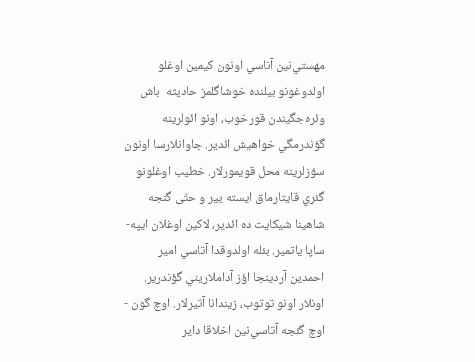مهستي‌نين آناسي اونون کيمين اوغلو اولدوغونو بيلنده خوشاگلمز حاديثه  باش وئره‌جگيندن قورخوب، اونو ائولرينه گؤندرمگي خواهيش ائدير. جاوانلارسا اونون سؤزلرينه محل قويمورلار. خطيب اوغلونو گئري قايتارماق ايسته يير و حتّی گنجه شاهينا شيکايت ده ائدير، لاکين اوغلان ايپه-ساپا ياتمير. بئله اولدوقدا آتاسي امير احمدين آردينجا اؤز آداملاريني گؤندرير. اونلار اونو توتوب، زيندانا آتيرلار. اوچ گون - اوچ گئجه آتاسي‌نين اخلاقا داير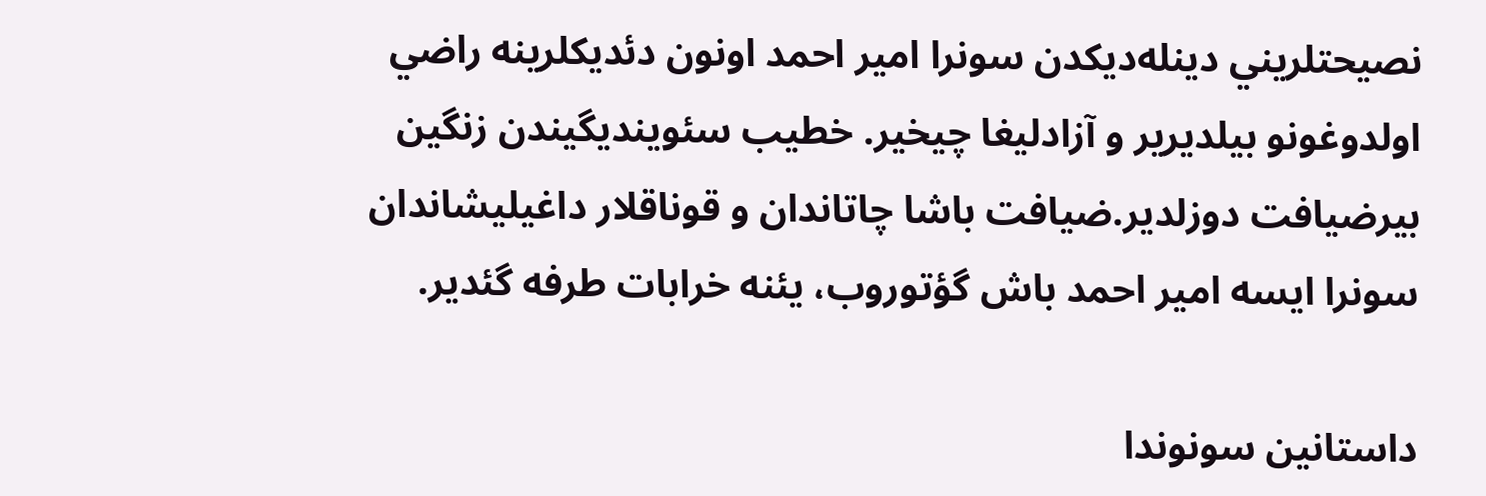نصيحتلريني دينله‌ديکدن سونرا امير احمد اونون دئديکلرينه راضي اولدوغونو بيلديرير و آزادليغا چيخير. خطيب سئوينديگيندن زنگين بيرضيافت دوزلدير.ضيافت باشا چاتاندان و قوناقلار داغيليشاندان سونرا ايسه امير احمد باش گؤتوروب، يئنه خرابات طرفه گئدير.

داستانين سونوندا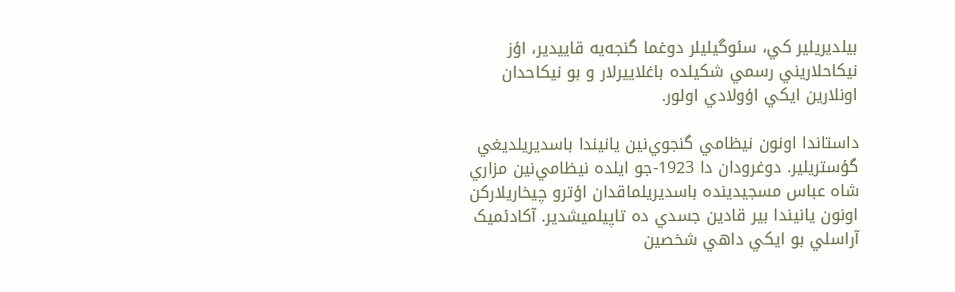بيلديريلير کي، سئوگيليلر دوغما گنجه‌يه قاييدير، اؤز نيكاحلاريني رسمي شکيلده باغلاييرلار و بو نيكاحدان اونلارين ايکي اؤولادي اولور.

داستاندا اونون نيظامي گنجوي‌نين يانيندا باسديريلديغي گؤستريلير. دوغرودان دا 1923-جو ايلده نيظامي‌نين مزاري شاه عباس مسجيدينده باسديريلماقدان اؤترو چيخاريلارکن اونون يانيندا بير قادين جسدي ده تاپيلميشدير. آکادئميک آراسلي بو ايکي داهي شخصين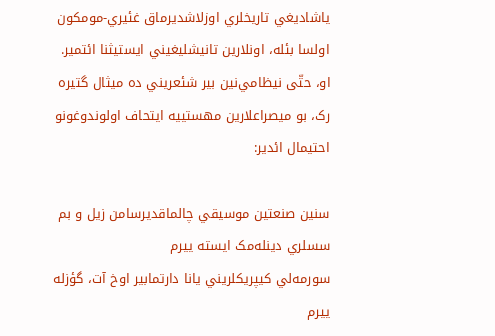ياشاديغي تاريخلري اوزلاشديرماق غئيري-مومکون اولسا بئله، اونلارين تانيشليغيني ايستيثنا ائتمير. او، حتّی نيظامي‌نين بير شئعريني ده ميثال گتيره رک، بو ميصراعلارين مهستييه ايتحاف اولوندوغونو احتيمال ائدير:

سنين صنعتين موسيقي چالماقديرسامن زيل و بم سسلري دينله‌مک ايسته ييرم
سورمه‌لي کيپريکلريني يانا دارتمابير اوخ آت، گؤزله ييرم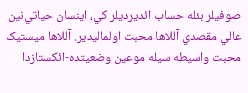صوفیلر بئله حساب ائديرديلر کي، اينسان حياتي‌نين عالي مقصدي آللاها محبت اولماليدير. آللاها ميستيک محبت واسيطه سيله موعين وضعيتده-ائکستازدا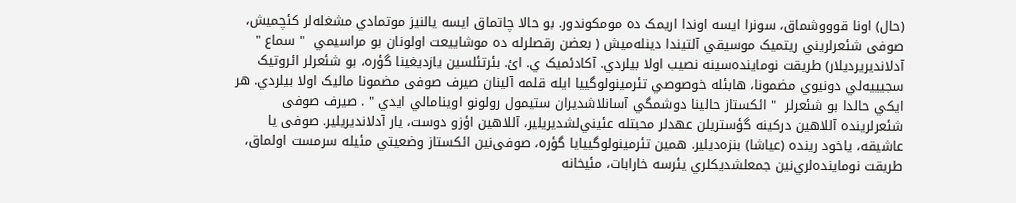(حال) اونا قوووشماق، سونرا ايسه اوندا اريمک ده مومکوندور. بو حالا چاتماق ايسه يالنيز موتمادي مشغله‌لر کئچميش، صوفی شئعرلريني ريتميک موسيقي آلتيندا دينله‌ميش ( بعضن رقصلرله ده موشاييعت اولونان بو مراسيمي  " سماع "  آدلانديريرديلار) طريقت نوماينده‌سينه نصيب اولا بيلردي. آکادئميک ي. ائ. بئرتئلسين يازديغينا گؤره، بو شئعرلر ائروتيک سجيييه‌لي دونيوي مضمونا، هابئله خوصوصي تئرمينولوگييا ايله قلمه آلينان صيرف صوفی مضمونا ماليک اولا بيلردي. هر ايکي حالدا بو شئعرلر  " ائکستاز حالينا دوشمگي آسانلاشديران ستيمول رولونو اوينامالي ايدي " . صيرف صوفی شئعرلرينده آللاهين درکينه گؤستريلن عهدلر محبتله عئيني‌لشديريلير، آللاهين اؤزو دوست، يار آدلانديريلير. صوفی يا عاشيقه، ياخود رينده (عياشا) بنزه‌ديلير. همين تئرمينولوگييايا گؤره، صوفی‌نين ائکستاز وضعيتي مئيله سرمست اولماق، طريقت نوماينده‌لري‌نين جمعلشديکلري يئرسه خارابات، مئيخانه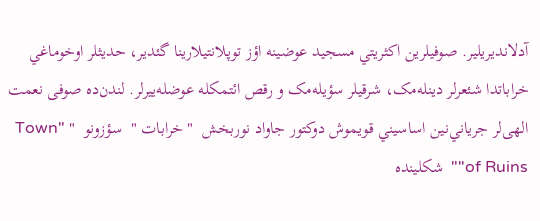آدلانديريلير. صوفیلرين اکثريتي مسجيد عوضينه اؤز توپلانتيلارينا گئدير، حديثلر اوخوماغي خراباتدا شئعرلر دينله‌مک، شرقيلر سؤيله‌مک و رقص ائتمکله عوضله‌ييرلر. لندن‌ده صوفی نعمت الهی‌لر جرياني‌نين اساسيني قويموش دوکتور جاواد نوربخش  " خرابات "  سؤزونو  " "Town of Ruins""  شکلينده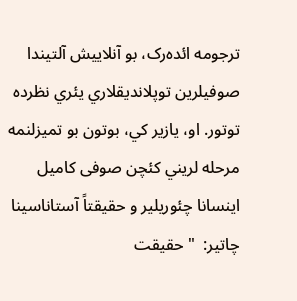ترجومه ائده‌رک، بو آنلاييش آلتيندا صوفیلرين توپلانديقلاري يئري نظرده توتور. او، يازير کي، بوتون بو تميزلنمه مرحله لريني کئچن صوفی کاميل اينسانا چئوريلير و حقيقتاً آستاناسينا چاتير:  " حقيقت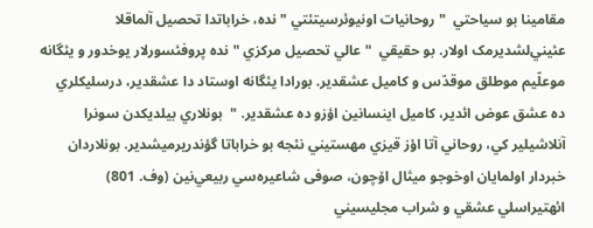مقامينا بو سياحتي  " روحانيات اونيوئرسيتئتي " نده، خراباتدا تحصيل آلماقلا عئيني‌لشديرمک اولار. بو حقيقي  " عالي تحصيل مرکزي " نده پروفئسورلار يوخدور و يئگانه موعلّيم موطلق موقدّس و کاميل عشقدير. بورادا يئگانه اوستاد دا عشقدير، درسليکلري ده عشق عوض ائدير، کاميل اينسانين اؤزو ده عشقدير. "  بونلاري بيلديکدن سونرا آنلاشيلير کي، روحاني آتا اؤز قيزي مهستيني نئجه بو خراباتا گؤندريرميشدير. بونلاردان خبردار اولمايان اوخوجو ميثال اۆچون، صوفی شاعيره‌سي ربیعي‌نين (وف. 801) ائهتيراسلي عشقي و شراب مجليسيني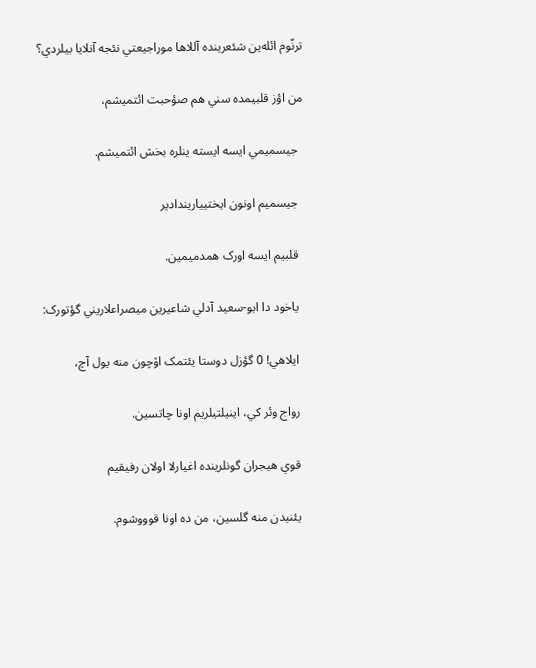ترنّوم ائله‌ين شئعرينده آللاها موراجيعتي نئجه آنلايا بيلردي؟

من اؤز قلبيمده سني هم صؤحبت ائتمیشم،

  جيسميمي ايسه ايسته ينلره بخش ائتميشم.

  جيسميم اونون ايختيياريندادير

  قلبيم ايسه اورک همدميمين.

  ياخود دا ابو-سعيد آدلي شاعيرين ميصراعلاريني گؤتورک:

  ايلاهي! 0 گؤزل دوستا يئتمک اۆچون منه يول آچ،

  رواج وئر کي، اينيلتيلريم اونا چاتسين.

  قوي هيجران گونلرينده اغيارلا اولان رفيقيم

  يئنيدن منه گلسين، من ده اونا قوووشوم.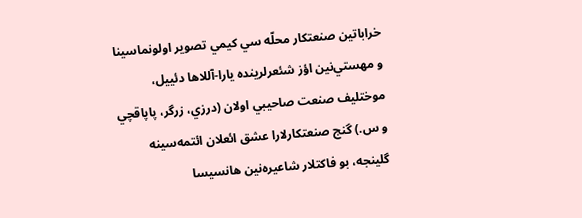خراباتين صنعتکار محلّه سي کيمي تصوير اولونماسينا و مهستي‌نين اؤز شئعرلرينده يارا-آللاها دئييل، موختليف صنعت صاحیبي اولان (درزي، زرگر، پاپاقچي و س.) گنج صنعتکارلارا عشق ائعلان ائتمه‌سينه گلينجه، بو فاکتلار شاعيره‌نين هانسيسا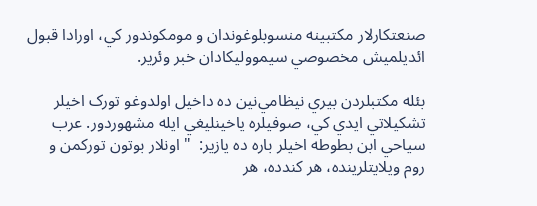صنعتکارلار مکتبينه منسوبلوغوندان و مومکوندور کي، اورادا قبول ائديلميش مخصوصي سيمووليکادان خبر وئرير.

بئله مكتبلردن بيري نيظامي‌نين ده داخيل اولدوغو تورک اخيلر تشکيلاتي ايدي کي، صوفیلره ياخينليغي ايله مشهوردور. عرب سياحي ابن بطوطه اخيلر باره ده يازير:  " اونلار بوتون تورکمن و روم ويلايتلرينده، هر کندده، هر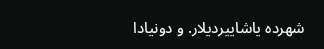شهرده ياشاييرديلار. و دونيادا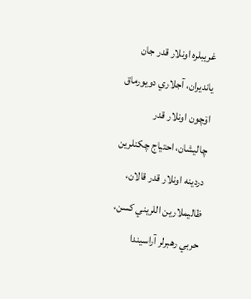غريبلره اونلار قدر جان يانديران، آجلاري دويورماق اۆچون اونلار قدر چاليشان، احتياج چکنلرين دردينه اونلار قدر قالان، ظاليملارين اللريني کسن، حربي رهبرلر آراسيندا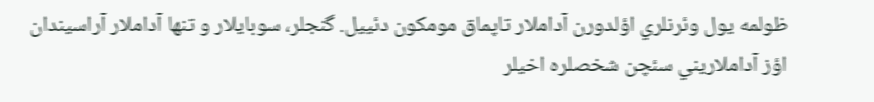ظولمه يول وئرنلري اؤلدورن آداملار تاپماق مومکون دئييل. گنجلر، سوبايلار و تنها آداملار آراسيندان اؤز آداملاريني سئچن شخصلره اخيلر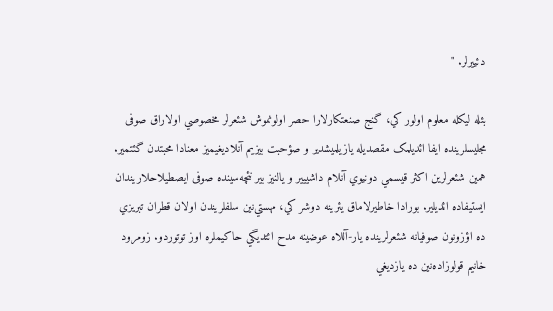دئييرلر. "

بئله ليکله معلوم اولور کي، گنج صنعتکارلارا حصر اولونموش شئعرلر مخصوصي اولاراق صوفی مجليسلرينده ايفا ائديلمک مقصديله يازيلميشدير و صؤحبت بيزيم آنلاديغيميز معنادا محبتدن گئتمير. همين شئعرلرين اکثر قيسمي دونيوي آنلام داشييير و يالنيز بير نئچه‌سينده صوفی ايصطيلاحلاريندان ايستيفاده ائديلير. بورادا خاطيرلاماق يئرينه دوشر کي، مهستي‌نين سلفلريندن اولان قطران تبريزي ده اؤزونون صوفیانه شئعرلرينده يار-آللاه عوضينه مدح ائتديگي حاکيملره اوز توتوردو. زومرود خانيم قولوزاده‌نين ده يازديغي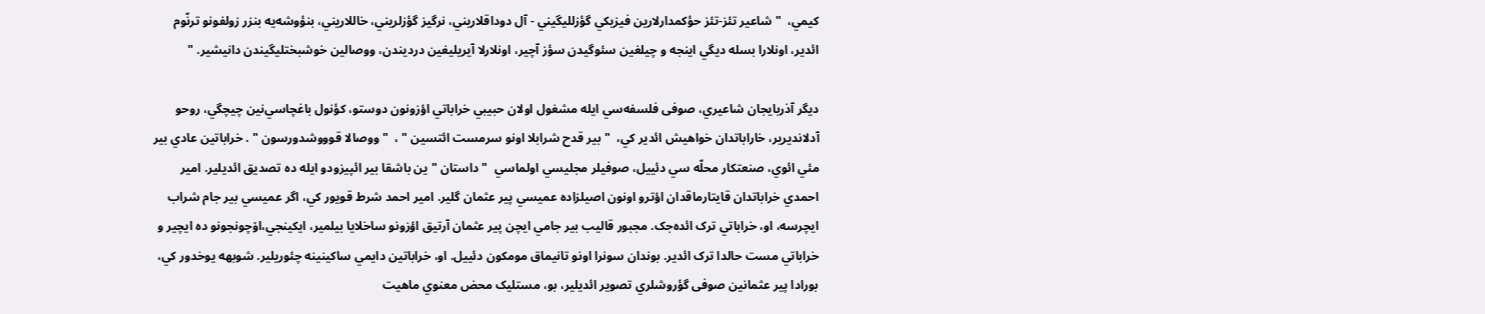کيمي،  " شاعير تئز-تئز حؤکمدارلارين فيزيکي گؤزلليگيني - آل دوداقلاريني، نرگيز گؤزلريني، خاللاريني، بنؤوشه‌يه بنزر زولفونو ترنّوم ائدير، اونلارا بسله ديگي اينجه و چيلغين سئوگيدن سؤز آچير، اونلارلا آيريليغين درديندن، ووصالين خوشبختليگيندن دانيشير. "

ديگر آذربايجان شاعيري، صوفی فلسفه‌سي ايله مشغول اولان حبيبي خراباتي اؤزونون دوستو، کؤنول باغچاسي‌نين چيچگي، روحو آدلانديرير، خاراباتدان خواهيش ائدير کي،  " بير قدح شرابلا اونو سرمست ائتسين " ،  " ووصالا قوووشدورسون " . خراباتين عادي بير مئي ائوي، صنعتکار محلّه سي دئييل، صوفیلر مجليسي اولماسي  " داستان " ين باشقا بير ائپيزودو ايله ده تصديق ائديلير. امير احمدي خراباتدان قايتارماقدان اؤترو اونون اصيلزاده عميسي پير عثمان گلير. امير احمد شرط قويور کي، اگر عميسي بير جام شراب ايچرسه، او، خراباتي ترک ائده‌جک. مجبور قاليب بير جامي ايچن پير عثمان آرتيق اؤزونو ساخلايا بيلمير، ايکينجي،اۆچونجونو ده ايچير و خراباتي مست حالدا ترک ائدير. بوندان سونرا اونو تانيماق مومکون دئييل. او، خراباتين دايمي ساکينينه چئوريلير. شوبهه يوخدور کي، بورادا پير عثمانين صوفی گؤروشلري تصوير ائديلير، بو، مستليک محض معنوي ماهيت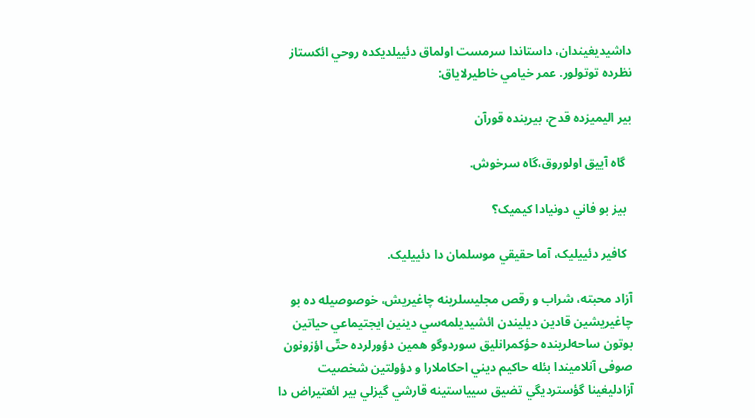داشيديغيندان، داستاندا سرمست اولماق دئييلديکده روحي ائکستاز نظرده توتولور. عمر خيامي خاطيرلاياق:

بير اليميزده قدح، بيرينده قورآن

  گاه آييق اولوروق،گاه سرخوش.

  بيز بو فاني دونيادا کيميک؟

  کافير دئييليک، آما حقيقي موسلمان دا دئييليک.

آزاد محبته، شراب و رقص مجليسلرينه چاغيريش، خوصوصيله ده بو چاغيريشين قادين ديليندن ائشيديلمه‌سي دينين ايجتيماعي حياتين بوتون ساحه‌لرينده حؤکمرانليق سوردوگو همين دؤورلرده حتّی اؤزونون صوفی آنلاميندا بئله حاکيم ديني احکاملارا و دؤولتين شخصيت آزادليغينا گؤسترديگي تضيق سيياستينه قارشي گيزلي بير ائعتيراض دا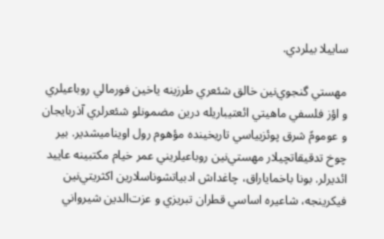ساييلا بيلردي.

مهستي گنجوي‌نين خالق شئعري طرزينه ياخين فورمالي روباعیلري و اؤز فلسفي ماهيتي ائعتيباريله درين مضمونلو شئعرلري آذربايجان و عومومً شرق پوئزيياسي تاريخينده مؤهوم رول اويناميشدير. بير چوخ تدقيقاتچيلار مهستي‌نين روباعیلريني عمر خيام مکتبينه عاييد ائديرلر. بونا باخماياراق، چاغداش ادبياتشوناسلارين اکثريتي‌نين فيکرينجه، شاعيره اساسي قطران تبريزي و عزت‌الدين شيرواني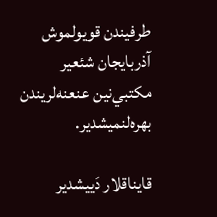طرفيندن قويولموش آذربايجان شئعیر مکتبي‌نين عنعنه‌لريندن بهره‌لنميشدير.

قایناقلار دَییشدیر